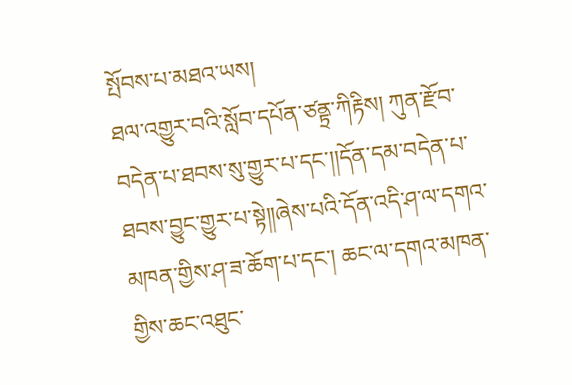སྤོབས་པ་མཐའ་ཡས།
ཐལ་འགྱུར་བའི་སློབ་དཔོན་ཙནྟྲ་ཀིརྟིས། ཀུན་རྫོབ་བདེན་པ་ཐབས་སུ་གྱུར་པ་དང་།།དོན་དམ་བདེན་པ་ཐབས་བྱུང་གྱུར་པ་སྟེ།།ཞེས་པའི་དོན་འདི་ཤ་ལ་དགའ་མཁན་གྱིས་ཤ་ཟ་ཆོག་པ་དང་། ཆང་ལ་དགའ་མཁན་གྱིས་ཆང་འཐུང་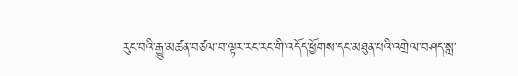རུང་བའི་རྒྱུ་མཚན་བཙལ་བ་ལྟར་རང་རང་གི་འདོད་ཕྱོགས་དང་མཐུན་པའི་འགྲེལ་བཤད་སླ་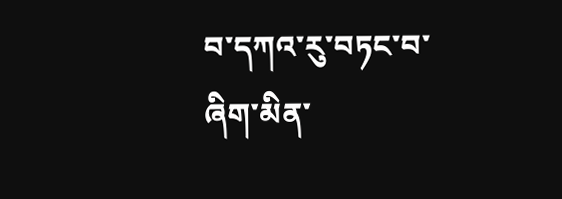བ་དཀའ་རུ་བཏང་བ་ཞིག་མིན་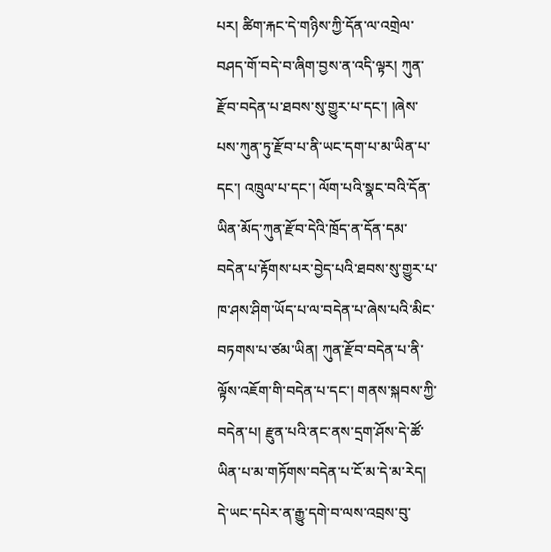པར། ཚིག་རྐང་དེ་གཉིས་ཀྱི་དོན་ལ་འགྲེལ་བཤད་གོ་བདེ་བ་ཞིག་བྱས་ན་འདི་ལྟར། ཀུན་རྫོབ་བདེན་པ་ཐབས་སུ་གྱུར་པ་དང་། །ཞེས་པས་ཀུན་ཏུ་རྫོབ་པ་ནི་ཡང་དག་པ་མ་ཡིན་པ་དང་། འཁྲུལ་པ་དང་། ལོག་པའི་སྣང་བའི་དོན་ཡིན་མོད་ཀུན་རྫོབ་དེའི་ཁྲོད་ན་དོན་དམ་བདེན་པ་རྟོགས་པར་བྱེད་པའི་ཐབས་སུ་གྱུར་པ་ཁ་ཤས་ཤིག་ཡོད་པ་ལ་བདེན་པ་ཞེས་པའི་མིང་བཏགས་པ་ཙམ་ཡིན། ཀུན་རྫོབ་བདེན་པ་ནི་ལྟོས་འཇོག་གི་བདེན་པ་དང་། གནས་སྐབས་ཀྱི་བདེན་པ། རྫུན་པའི་ནང་ནས་དྲག་ཤོས་དེ་ཚོ་ཡིན་པ་མ་གཏོགས་བདེན་པ་ངོ་མ་དེ་མ་རེད། དེ་ཡང་དཔེར་ན་རྒྱུ་དགེ་བ་ལས་འབྲས་བུ་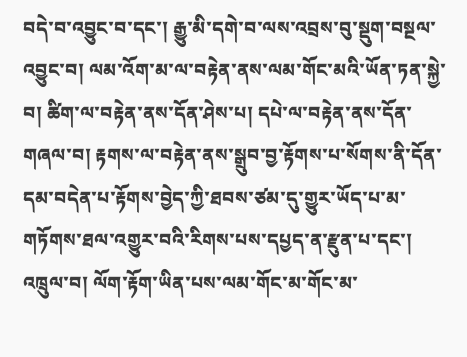བདེ་བ་འབྱུང་བ་དང་། རྒྱུ་མི་དགེ་བ་ལས་འབྲས་བུ་སྡུག་བསྔལ་འབྱུང་བ། ལམ་འོག་མ་ལ་བརྟེན་ནས་ལམ་གོང་མའི་ཡོན་ཏན་སྐྱེ་བ། ཚིག་ལ་བརྟེན་ནས་དོན་ཤེས་པ། དཔེ་ལ་བརྟེན་ནས་དོན་གཞལ་བ། རྟགས་ལ་བརྟེན་ནས་སྒྲུབ་བྱ་རྟོགས་པ་སོགས་ནི་དོན་དམ་བདེན་པ་རྟོགས་བྱེད་ཀྱི་ཐབས་ཙམ་དུ་གྱུར་ཡོད་པ་མ་གཏོགས་ཐལ་འགྱུར་བའི་རིགས་པས་དཔྱད་ན་རྫུན་པ་དང་། འཁྲུལ་བ། ལོག་རྟོག་ཡིན་པས་ལམ་གོང་མ་གོང་མ་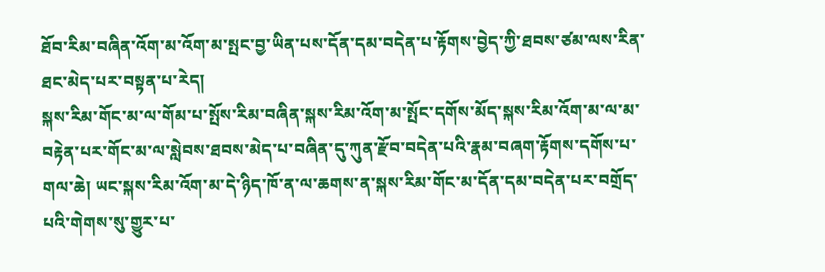ཐོབ་རིམ་བཞིན་འོག་མ་འོག་མ་སྤང་བྱ་ཡིན་པས་དོན་དམ་བདེན་པ་རྟོགས་བྱེད་ཀྱི་ཐབས་ཙམ་ལས་རིན་ཐང་མེད་པར་བསྟན་པ་རེད།
སྐས་རིམ་གོང་མ་ལ་གོམ་པ་སྤོས་རིམ་བཞིན་སྐས་རིམ་འོག་མ་སྤོང་དགོས་མོད་སྐས་རིམ་འོག་མ་ལ་མ་བརྟེན་པར་གོང་མ་ལ་སླེབས་ཐབས་མེད་པ་བཞིན་དུ་ཀུན་རྫོབ་བདེན་པའི་རྣམ་བཞག་རྟོགས་དགོས་པ་གལ་ཆེ། ཡང་སྐས་རིམ་འོག་མ་དེ་ཉིད་ཁོ་ན་ལ་ཆགས་ན་སྐས་རིམ་གོང་མ་དོན་དམ་བདེན་པར་བགྲོད་པའི་གེགས་སུ་གྱུར་པ་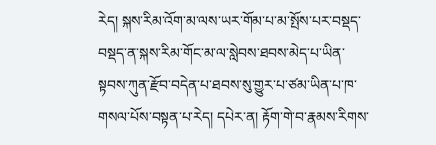རེད། སྐས་རིམ་འོག་མ་ལས་ཡར་གོམ་པ་མ་སྤོས་པར་བསྡད་བསྡད་ན་སྐས་རིམ་གོང་མ་ལ་སླེབས་ཐབས་མེད་པ་ཡིན་སྟབས་ཀུན་རྫོབ་བདེན་པ་ཐབས་སུ་གྱུར་པ་ཙམ་ཡིན་པ་ཁ་གསལ་པོས་བསྟན་པ་རེད། དཔེར་ན། རྟོག་གེ་བ་རྣམས་རིགས་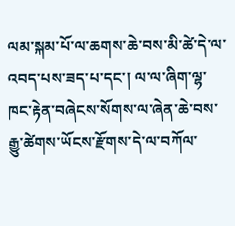ལམ་སྐམ་པོ་ལ་ཆགས་ཆེ་བས་མི་ཚེ་དེ་ལ་འབད་པས་ཟད་པ་དང་། ལ་ལ་ཞིག་ལྷ་ཁང་རྟེན་བཞེངས་སོགས་ལ་ཞེན་ཆེ་བས་རྒྱུ་ཚེགས་ཡོངས་རྫོགས་དེ་ལ་བཀོལ་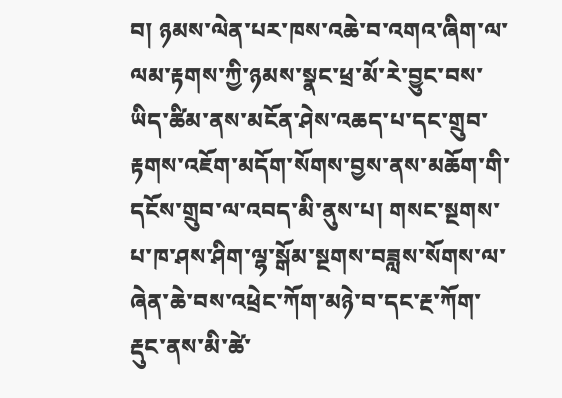བ། ཉམས་ལེན་པར་ཁས་འཆེ་བ་འགའ་ཞིག་ལ་ལམ་རྟགས་ཀྱི་ཉམས་སྣང་ཕྲ་མོ་རེ་བྱུང་བས་ཡིད་ཚིམ་ནས་མངོན་ཤེས་འཆད་པ་དང་གྲུབ་རྟགས་འཇོག་མདོག་སོགས་བྱས་ནས་མཆོག་གི་དངོས་གྲུབ་ལ་འབད་མི་ནུས་པ། གསང་སྔགས་པ་ཁ་ཤས་ཤིག་ལྷ་སྒོམ་སྔགས་བཟླས་སོགས་ལ་ཞེན་ཆེ་བས་འཕྲེང་ཀོག་མཉེ་བ་དང་རྔ་ཀོག་རྡུང་ནས་མི་ཚེ་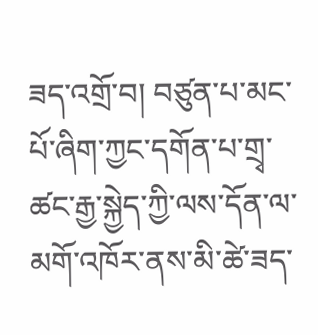ཟད་འགྲོ་བ། བཙུན་པ་མང་པོ་ཞིག་ཀྱང་དགོན་པ་གྲྭ་ཚང་རྒྱ་སྐྱེད་ཀྱི་ལས་དོན་ལ་མགོ་འཁོར་ནས་མི་ཚེ་ཟད་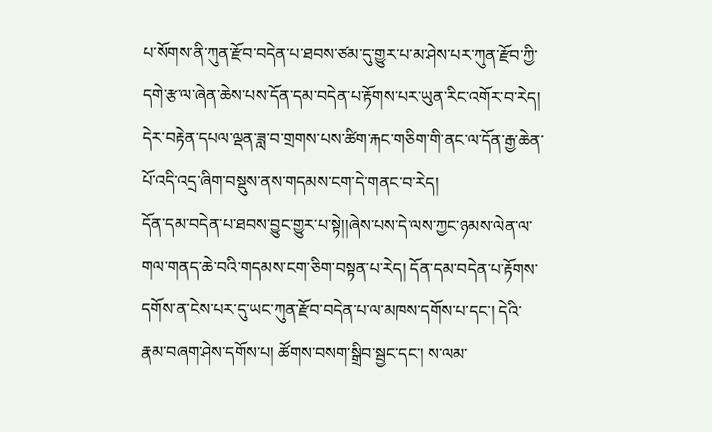པ་སོགས་ནི་ཀུན་རྫོབ་བདེན་པ་ཐབས་ཙམ་དུ་གྱུར་པ་མ་ཤེས་པར་ཀུན་རྫོབ་ཀྱི་དགེ་རྩ་ལ་ཞེན་ཆེས་པས་དོན་དམ་བདེན་པ་རྟོགས་པར་ཡུན་རིང་འགོར་བ་རེད། དེར་བརྟེན་དཔལ་ལྡན་ཟླ་བ་གྲགས་པས་ཚིག་རྐང་གཅིག་གི་ནང་ལ་དོན་རྒྱ་ཆེན་པོ་འདི་འདྲ་ཞིག་བསྡུས་ནས་གདམས་ངག་དེ་གནང་བ་རེད།
དོན་དམ་བདེན་པ་ཐབས་བྱུང་གྱུར་པ་སྟེ།།ཞེས་པས་དེ་ལས་ཀྱང་ཉམས་ལེན་ལ་གལ་གནད་ཆེ་བའི་གདམས་ངག་ཅིག་བསྟན་པ་རེད། དོན་དམ་བདེན་པ་རྟོགས་དགོས་ན་ངེས་པར་དུ་ཡང་ཀུན་རྫོབ་བདེན་པ་ལ་མཁས་དགོས་པ་དང་། དེའི་རྣམ་བཞག་ཤེས་དགོས་པ། ཚོགས་བསག་སྒྲིབ་སྦྱང་དང་། ས་ལམ་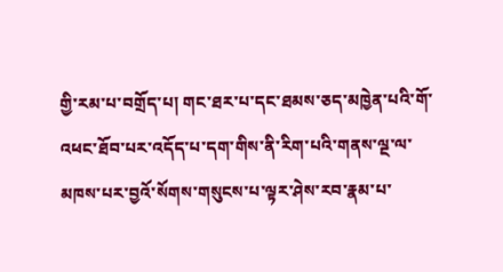གྱི་རམ་པ་བགྲོད་པ། གང་ཐར་པ་དང་ཐམས་ཅད་མཁྱེན་པའི་གོ་འཕང་ཐོབ་པར་འདོད་པ་དག་གིས་ནི་རིག་པའི་གནས་ལྔ་ལ་མཁས་པར་བྱའོ་སོགས་གསུངས་པ་ལྟར་ཤེས་རབ་རྣམ་པ་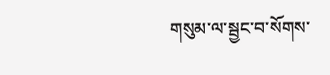གསུམ་ལ་སྦྱང་བ་སོགས་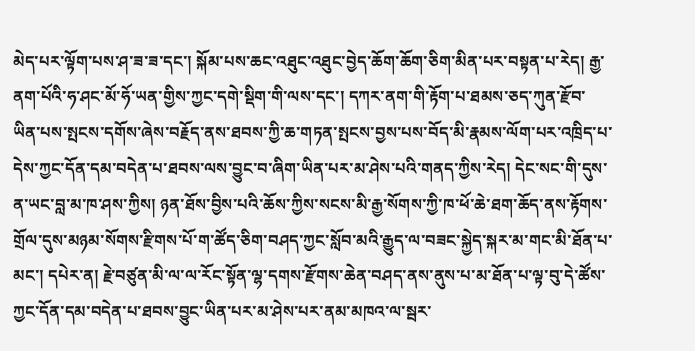མེད་པར་ལྟོག་པས་ཤ་ཟ་ཟ་དང་། སྐོམ་པས་ཆང་འཐུང་འཐུང་བྱེད་ཆོག་ཆོག་ཅིག་མིན་པར་བསྟན་པ་རེད། རྒྱ་ནག་པོའི་ཧ་ཤང་མོ་ཧོ་ཡན་གྱིས་ཀྱང་དགེ་སྡིག་གི་ལས་དང་། དཀར་ནག་གི་རྟོག་པ་ཐམས་ཅད་ཀུན་རྫོབ་ཡིན་པས་སྤངས་དགོས་ཞེས་བརྗོད་ནས་ཐབས་ཀྱི་ཆ་གཏན་སྤངས་བྱས་པས་བོད་མི་རྣམས་ལོག་པར་འཁྲིད་པ་དེས་ཀྱང་དོན་དམ་བདེན་པ་ཐབས་ལས་བྱུང་བ་ཞིག་ཡིན་པར་མ་ཤེས་པའི་གནད་ཀྱིས་རེད། དེང་སང་གི་དུས་ན་ཡང་བླ་མ་ཁ་ཤས་ཀྱིས། ཉན་ཐོས་བྱིས་པའི་ཆོས་ཀྱིས་སངས་མི་རྒྱ་སོགས་ཀྱི་ཁ་ཕོ་ཆེ་ཐག་ཆོད་ནས་རྟོགས་གྲོལ་དུས་མཉམ་སོགས་རྫིགས་པོ་ག་ཚོད་ཅིག་བཤད་ཀྱང་སློབ་མའི་རྒྱུད་ལ་བཟང་སྐྱེད་སྐར་མ་གང་མི་ཐོན་པ་མང་། དཔེར་ན། རྗེ་བཙུན་མི་ལ་ལ་རོང་སྟོན་ལྷ་དགས་རྫོགས་ཆེན་བཤད་ནས་ནུས་པ་མ་ཐོན་པ་ལྟ་བུ་དེ་ཚོས་ཀྱང་དོན་དམ་བདེན་པ་ཐབས་བྱུང་ཡིན་པར་མ་ཤེས་པར་ནམ་མཁའ་ལ་སྦར་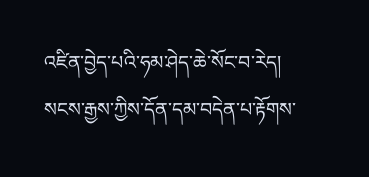འཛིན་བྱེད་པའི་ཧམ་ཤེད་ཆེ་སོང་བ་རེད།
སངས་རྒྱས་ཀྱིས་དོན་དམ་བདེན་པ་རྟོགས་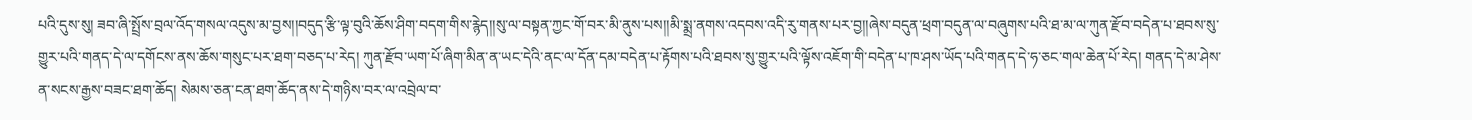པའི་དུས་སུ། ཟབ་ཞི་སྤྲོས་བྲལ་འོད་གསལ་འདུས་མ་བྱས།།བདུད་རྩི་ལྟ་བུའི་ཆོས་ཤིག་བདག་གིས་རྙེད།།སུ་ལ་བསྟན་ཀྱང་གོ་བར་མི་ནུས་པས།།མི་སྨྲ་ནགས་འདབས་འདི་རུ་གནས་པར་བྱ།།ཞེས་བདུན་ཕྲག་བདུན་ལ་བཞུགས་པའི་ཐ་མ་ལ་ཀུན་རྫོབ་བདེན་པ་ཐབས་སུ་གྱུར་པའི་གནད་དེ་ལ་དགོངས་ནས་ཆོས་གསུང་པར་ཐག་བཅད་པ་རེད། ཀུན་རྫོབ་ཡག་པོ་ཞིག་མིན་ན་ཡང་དེའི་ནང་ལ་དོན་དམ་བདེན་པ་རྟོགས་པའི་ཐབས་སུ་གྱུར་པའི་ལྟོས་འཇོག་གི་བདེན་པ་ཁ་ཤས་ཡོད་པའི་གནད་དེ་ཧ་ཅང་གལ་ཆེན་པོ་རེད། གནད་དེ་མ་ཤེས་ན་སངས་རྒྱས་བཟང་ཐག་ཆོད། སེམས་ཅན་ངན་ཐག་ཆོད་ནས་དེ་གཉིས་བར་ལ་འབྲེལ་བ་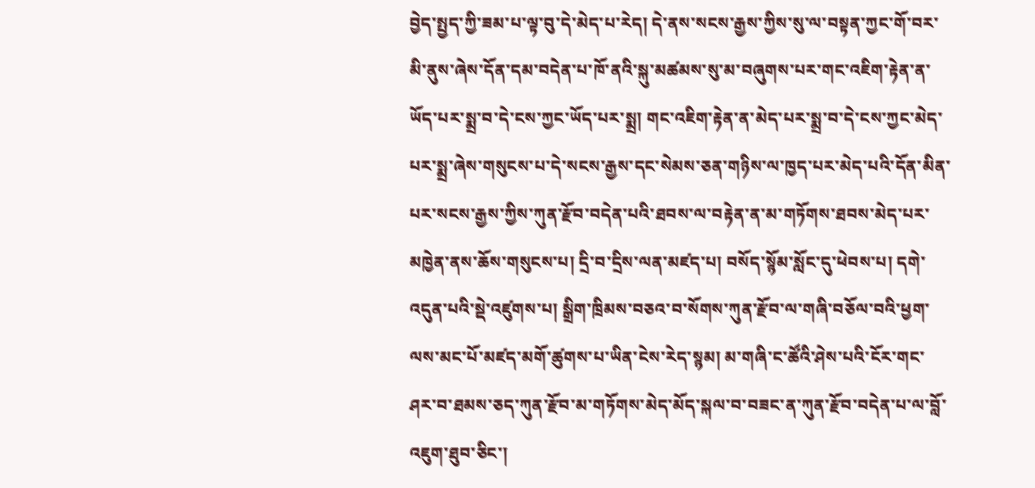བྱེད་སྤྱད་ཀྱི་ཟམ་པ་ལྟ་བུ་དེ་མེད་པ་རེད། དེ་ནས་སངས་རྒྱས་ཀྱིས་སུ་ལ་བསྟན་ཀྱང་གོ་བར་མི་ནུས་ཞེས་དོན་དམ་བདེན་པ་ཁོ་ནའི་སྐུ་མཚམས་སུ་མ་བཞུགས་པར་གང་འཇིག་རྟེན་ན་ཡོད་པར་སྨྲ་བ་དེ་ངས་ཀྱང་ཡོད་པར་སྨྲ། གང་འཇིག་རྟེན་ན་མེད་པར་སྨྲ་བ་དེ་ངས་ཀྱང་མེད་པར་སྨྲ་ཞེས་གསུངས་པ་དེ་སངས་རྒྱས་དང་སེམས་ཅན་གཉིས་ལ་ཁྱད་པར་མེད་པའི་དོན་མིན་པར་སངས་རྒྱས་ཀྱིས་ཀུན་རྫོབ་བདེན་པའི་ཐབས་ལ་བརྟེན་ན་མ་གཏོགས་ཐབས་མེད་པར་མཁྱེན་ནས་ཆོས་གསུངས་པ། དྲི་བ་དྲིས་ལན་མཛད་པ། བསོད་སྙོམ་སློང་དུ་ཕེབས་པ། དགེ་འདུན་པའི་སྡེ་འཛུགས་པ། སྒྲིག་ཁྲིམས་བཅའ་བ་སོགས་ཀུན་རྫོབ་ལ་གཞི་བཅོལ་བའི་ཕྱག་ལས་མང་པོ་མཛད་མགོ་ཚུགས་པ་ཡིན་ངེས་རེད་སྙམ། མ་གཞི་ང་ཚོའི་ཤེས་པའི་ངོར་གང་ཤར་བ་ཐམས་ཅད་ཀུན་རྫོབ་མ་གཏོགས་མེད་མོད་སྐལ་བ་བཟང་ན་ཀུན་རྫོབ་བདེན་པ་ལ་བློ་འཇུག་ཐུབ་ཅིང་།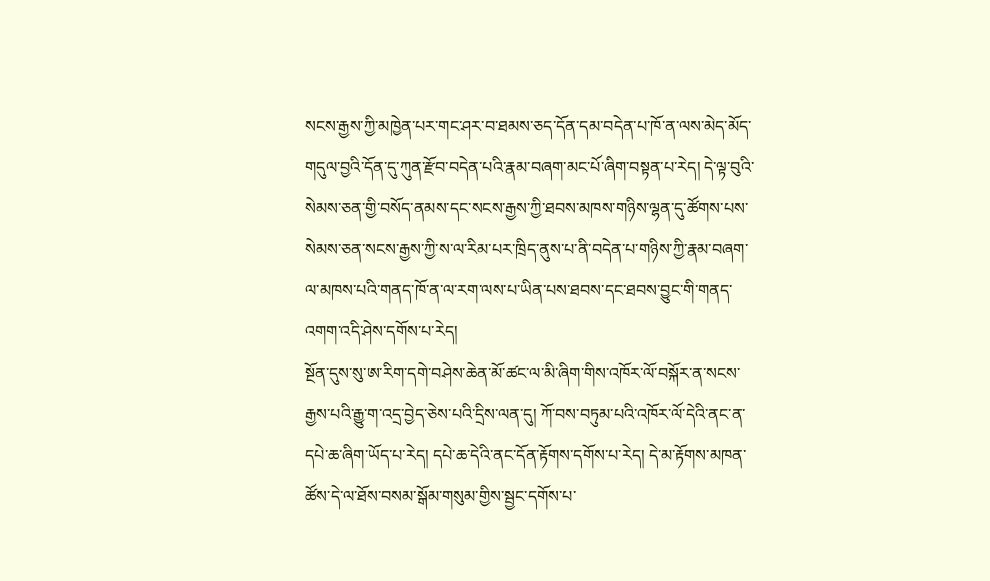སངས་རྒྱས་ཀྱི་མཁྱེན་པར་གང་ཤར་བ་ཐམས་ཅད་དོན་དམ་བདེན་པ་ཁོ་ན་ལས་མེད་མོད་གདུལ་བྱའི་དོན་དུ་ཀུན་རྫོབ་བདེན་པའི་རྣམ་བཞག་མང་པོ་ཞིག་བསྟན་པ་རེད། དེ་ལྟ་བུའི་སེམས་ཅན་གྱི་བསོད་ནམས་དང་སངས་རྒྱས་ཀྱི་ཐབས་མཁས་གཉིས་ལྷན་དུ་ཚོགས་པས་སེམས་ཅན་སངས་རྒྱས་ཀྱི་ས་ལ་རིམ་པར་ཁྲིད་ནུས་པ་ནི་བདེན་པ་གཉིས་ཀྱི་རྣམ་བཞག་ལ་མཁས་པའི་གནད་ཁོ་ན་ལ་རག་ལས་པ་ཡིན་པས་ཐབས་དང་ཐབས་བྱུང་གི་གནད་འགག་འདི་ཤེས་དགོས་པ་རེད།
སྔོན་དུས་སུ་ཨ་རིག་དགེ་བཤེས་ཆེན་མོ་ཚང་ལ་མི་ཞིག་གིས་འཁོར་ལོ་བསྐོར་ན་སངས་རྒྱས་པའི་རྒྱུ་ག་འདྲ་བྱེད་ཅེས་པའི་དྲིས་ལན་དུ། ཀོ་བས་བཏུམ་པའི་འཁོར་ལོ་དེའི་ནང་ན་དཔེ་ཆ་ཞིག་ཡོད་པ་རེད། དཔེ་ཆ་དེའི་ནང་དོན་རྟོགས་དགོས་པ་རེད། དེ་མ་རྟོགས་མཁན་ཚོས་དེ་ལ་ཐོས་བསམ་སྒོམ་གསུམ་གྱིས་སྦྱང་དགོས་པ་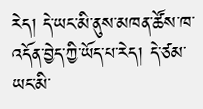རེད། དེ་ཡང་མི་ནུས་མཁན་ཚོས་ཁ་འདོན་བྱེད་ཀྱི་ཡོད་པ་རེད། དེ་ཙམ་ཡང་མི་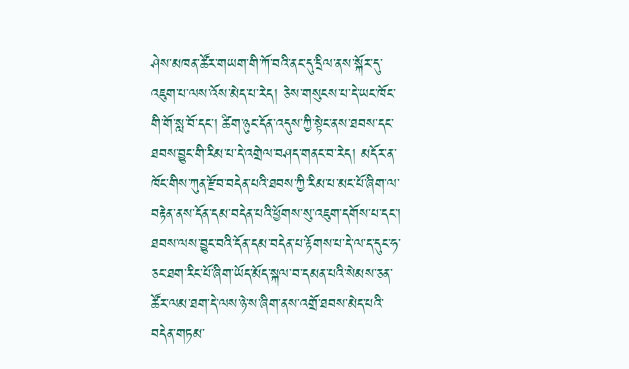ཤེས་མཁན་ཚོར་གཡག་གི་ཀོ་བའི་ནང་དུ་དྲིལ་ནས་སྐོར་དུ་འཇུག་པ་ལས་འོས་མེད་པ་རེད། ཅེས་གསུངས་པ་དེ་ཡང་ཁོང་གི་གོ་སླ་བོ་དང་། ཚིག་ཉུང་དོན་འདུས་ཀྱི་སྟེང་ནས་ཐབས་དང་ཐབས་བྱུང་གི་རིམ་པ་དེ་འགྲེལ་བཤད་གནང་བ་རེད། མདོར་ན་ཁོང་གིས་ཀུན་རྫོབ་བདེན་པའི་ཐབས་ཀྱི་རིམ་པ་མང་པོ་ཞིག་ལ་བརྟེན་ནས་དོན་དམ་བདེན་པའི་ཕྱོགས་སུ་འཇུག་དགོས་པ་དང་། ཐབས་ལས་བྱུང་བའི་དོན་དམ་བདེན་པ་རྟོགས་པ་དེ་ལ་ད་དུང་ཧ་ཅང་ཐག་རིང་པོ་ཞིག་ཡོད་མོད་སྐལ་བ་དམན་པའི་སེམས་ཅན་ཚོར་ལམ་ཐག་དེ་ལས་ཉེ་ས་ཞིག་ནས་འགྲོ་ཐབས་མེད་པའི་བདེན་གཏམ་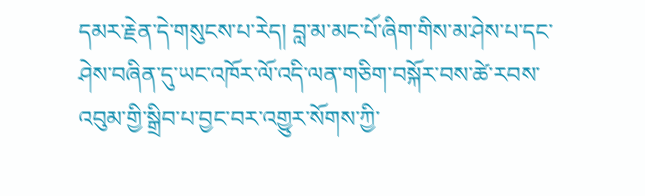དམར་རྗེན་དེ་གསུངས་པ་རེད། བླ་མ་མང་པོ་ཞིག་གིས་མ་ཤེས་པ་དང་ཤེས་བཞིན་དུ་ཡང་འཁོར་ལོ་འདི་ལན་གཅིག་བསྐོར་བས་ཚེ་རབས་འབུམ་གྱི་སྒྲིབ་པ་བྱང་བར་འགྱུར་སོགས་ཀྱི་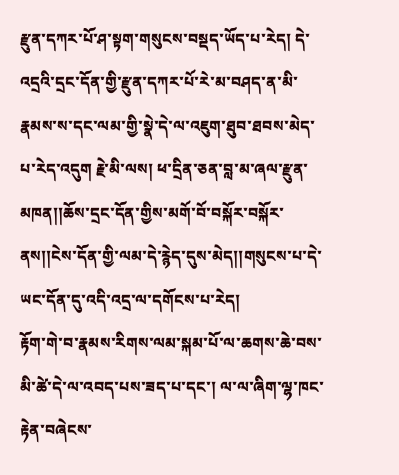རྫུན་དཀར་པོ་ཤ་སྟག་གསུངས་བསྡད་ཡོད་པ་རེད། དེ་འདྲའི་དྲང་དོན་གྱི་རྫུན་དཀར་པོ་རེ་མ་བཤད་ན་མི་རྣམས་ས་དང་ལམ་གྱི་སྣེ་དེ་ལ་འཇུག་ཐུབ་ཐབས་མེད་པ་རེད་འདུག རྗེ་མི་ལས། ཕ་དྲིན་ཅན་བླ་མ་ཞལ་རྫུན་མཁན།།ཆོས་དྲང་དོན་གྱིས་མགོ་བོ་བསྐོར་བསྐོར་ནས།།ངེས་དོན་གྱི་ལམ་དེ་རྙེད་དུས་མེད།།གསུངས་པ་དེ་ཡང་དོན་དུ་འདི་འདྲ་ལ་དགོངས་པ་རེད།
རྟོག་གེ་བ་རྣམས་རིགས་ལམ་སྐམ་པོ་ལ་ཆགས་ཆེ་བས་མི་ཚེ་དེ་ལ་འབད་པས་ཟད་པ་དང་། ལ་ལ་ཞིག་ལྷ་ཁང་རྟེན་བཞེངས་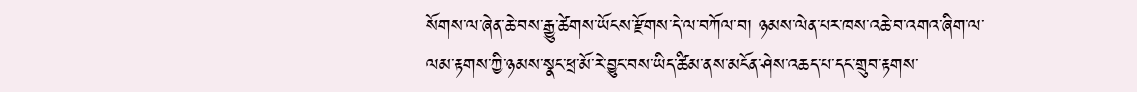སོགས་ལ་ཞེན་ཆེ་བས་རྒྱུ་ཚེགས་ཡོངས་རྫོགས་དེ་ལ་བཀོལ་བ། ཉམས་ལེན་པར་ཁས་འཆེ་བ་འགའ་ཞིག་ལ་ལམ་རྟགས་ཀྱི་ཉམས་སྣང་ཕྲ་མོ་རེ་བྱུང་བས་ཡིད་ཚིམ་ནས་མངོན་ཤེས་འཆད་པ་དང་གྲུབ་རྟགས་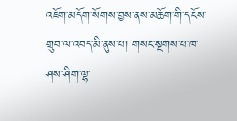འཇོག་མདོག་སོགས་བྱས་ནས་མཆོག་གི་དངོས་གྲུབ་ལ་འབད་མི་ནུས་པ། གསང་སྔགས་པ་ཁ་ཤས་ཤིག་ལྷ་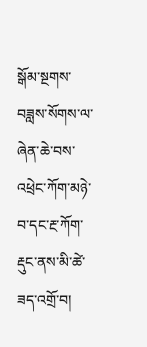སྒོམ་སྔགས་བཟླས་སོགས་ལ་ཞེན་ཆེ་བས་འཕྲེང་ཀོག་མཉེ་བ་དང་རྔ་ཀོག་རྡུང་ནས་མི་ཚེ་ཟད་འགྲོ་བ།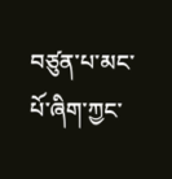བཙུན་པ་མང་པོ་ཞིག་ཀྱང་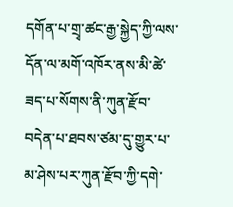དགོན་པ་གྲྭ་ཚང་རྒྱ་སྐྱེད་ཀྱི་ལས་དོན་ལ་མགོ་འཁོར་ནས་མི་ཚེ་ཟད་པ་སོགས་ནི་ཀུན་རྫོབ་བདེན་པ་ཐབས་ཙམ་དུ་གྱུར་པ་མ་ཤེས་པར་ཀུན་རྫོབ་ཀྱི་དགེ་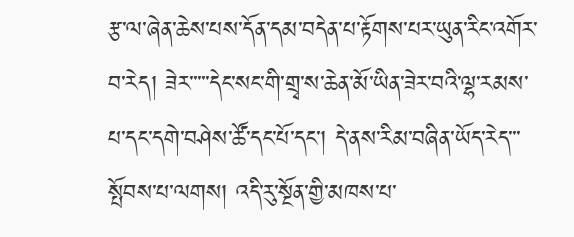རྩ་ལ་ཞེན་ཆེས་པས་དོན་དམ་བདེན་པ་རྟོགས་པར་ཡུན་རིང་འགོར་བ་རེད། ཟེར་་་་་དེང་སང་གི་གྲྭ་ས་ཆེན་མོ་ཡིན་ཟེར་བའི་ལྷ་རམས་པ་དང་དགེ་བཤེས་ཚོ་དང་པོ་དང་། དེ་ནས་རིམ་བཞིན་ཡོད་རེད་་་
སྤོབས་པ་ལགས། འདི་རུ་སྔོན་གྱི་མཁས་པ་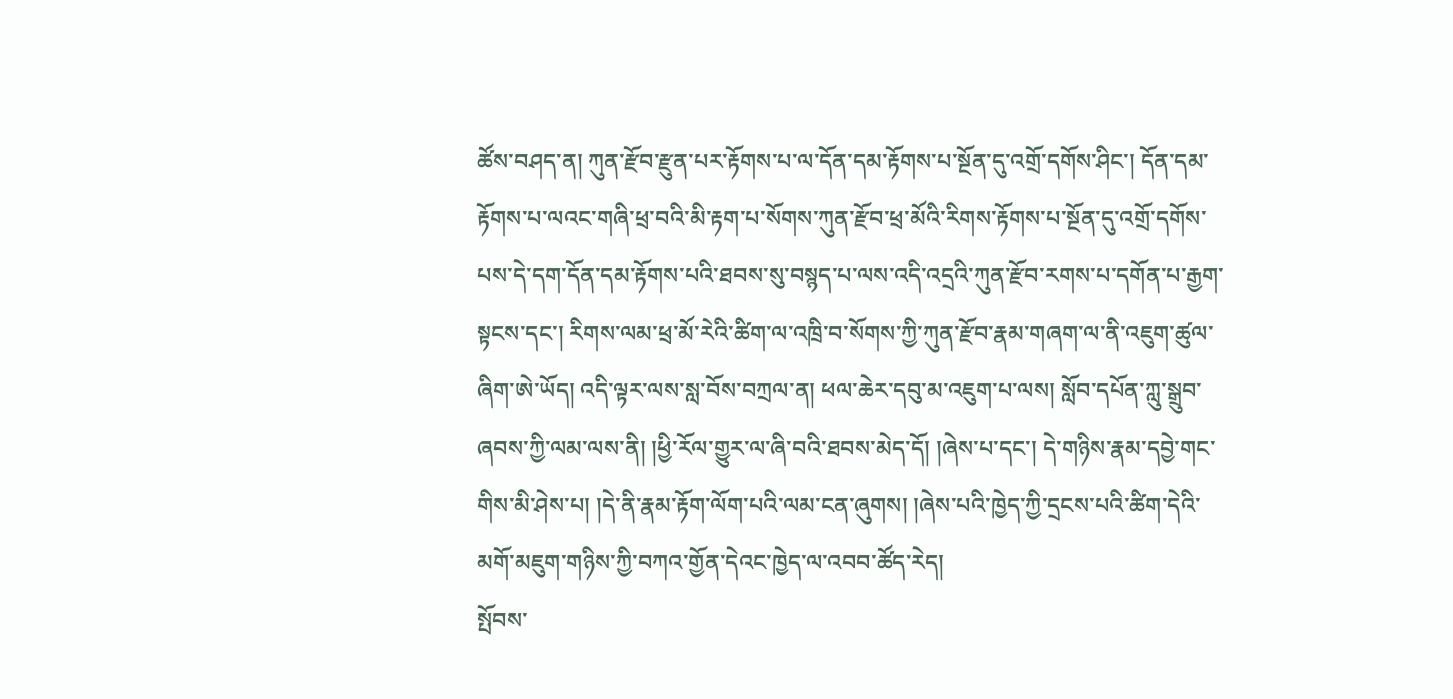ཚོས་བཤད་ན། ཀུན་རྫོབ་རྫུན་པར་རྟོགས་པ་ལ་དོན་དམ་རྟོགས་པ་སྔོན་དུ་འགྲོ་དགོས་ཤིང་། དོན་དམ་རྟོགས་པ་ལའང་གཞི་ཕྲ་བའི་མི་རྟག་པ་སོགས་ཀུན་རྫོབ་ཕྲ་མོའི་རིགས་རྟོགས་པ་སྔོན་དུ་འགྲོ་དགོས་པས་དེ་དག་དོན་དམ་རྟོགས་པའི་ཐབས་སུ་བསྙད་པ་ལས་འདི་འདྲའི་ཀུན་རྫོབ་རགས་པ་དགོན་པ་རྒྱག་སྟངས་དང་། རིགས་ལམ་ཕྲ་མོ་རེའི་ཚིག་ལ་འཁྲི་བ་སོགས་ཀྱི་ཀུན་རྫོབ་རྣམ་གཞག་ལ་ནི་འཇུག་ཚུལ་ཞིག་ཨེ་ཡོད། འདི་ལྟར་ལས་སླ་བོས་བཀྲལ་ན། ཕལ་ཆེར་དབུ་མ་འཇུག་པ་ལས། སློབ་དཔོན་ཀླུ་སྒྲུབ་ཞབས་ཀྱི་ལམ་ལས་ནི། །ཕྱི་རོལ་གྱུར་ལ་ཞི་བའི་ཐབས་མེད་དོ། །ཞེས་པ་དང་། དེ་གཉིས་རྣམ་དབྱེ་གང་གིས་མི་ཤེས་པ། །དེ་ནི་རྣམ་རྟོག་ལོག་པའི་ལམ་ངན་ཞུགས། །ཞེས་པའི་ཁྱེད་ཀྱི་དྲངས་པའི་ཚིག་དེའི་མགོ་མཇུག་གཉིས་ཀྱི་བཀའ་གྱོན་དེའང་ཁྱེད་ལ་འབབ་ཚོད་རེད།
སྤོབས་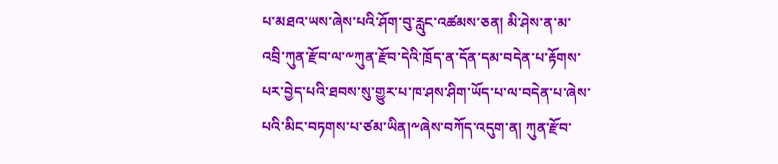པ་མཐའ་ཡས་ཞེས་པའི་ཤོག་བུ་རླུང་འཚམས་ཅན། མི་ཤེས་ན་མ་འབྲི་ཀུན་རྫོབ་ལ་༸ཀུན་རྫོབ་དེའི་ཁྲོད་ན་དོན་དམ་བདེན་པ་རྟོགས་པར་བྱེད་པའི་ཐབས་སུ་གྱུར་པ་ཁ་ཤས་ཤིག་ཡོད་པ་ལ་བདེན་པ་ཞེས་པའི་མིང་བཏགས་པ་ཙམ་ཡིན།༸ཞེས་བཀོད་འདུག་ན། ཀུན་རྫོབ་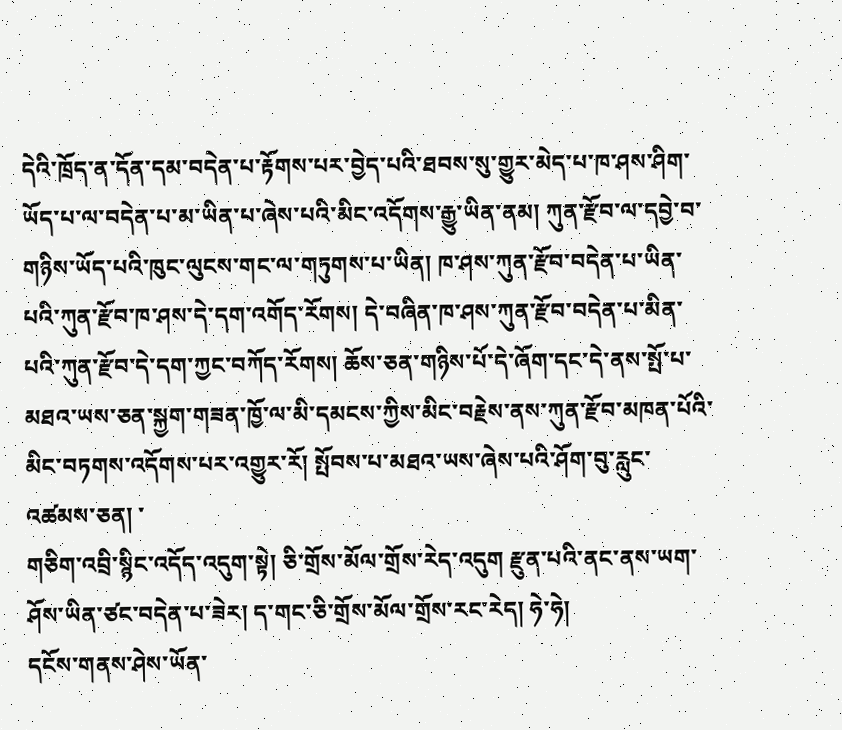དེའི་ཁྲོད་ན་དོན་དམ་བདེན་པ་རྟོགས་པར་བྱེད་པའི་ཐབས་སུ་གྱུར་མེད་པ་ཁ་ཤས་ཤིག་ཡོད་པ་ལ་བདེན་པ་མ་ཡིན་པ་ཞེས་པའི་མིང་འདོགས་རྒྱུ་ཡིན་ནམ། ཀུན་རྫོབ་ལ་དབྱེ་བ་གཉིས་ཡོད་པའི་ཁུང་ལུངས་གང་ལ་གཏུགས་པ་ཡིན། ཁ་ཤས་ཀུན་རྫོབ་བདེན་པ་ཡིན་པའི་ཀུན་རྫོབ་ཁ་ཤས་དེ་དག་འགོད་རོགས། དེ་བཞིན་ཁ་ཤས་ཀུན་རྫོབ་བདེན་པ་མིན་པའི་ཀུན་རྫོབ་དེ་དག་ཀྱང་བཀོད་རོགས། ཆོས་ཅན་གཉིས་པོ་དེ་ཞོག་དང་དེ་ནས་སྤོ་པ་མཐའ་ཡས་ཅན་སྐྱག་གཟན་ཁྱོ་ལ་མི་དམངས་ཀྱིས་མིང་བརྗེས་ནས་ཀུན་རྫོབ་མཁན་པོའི་མིང་བཏགས་འདོགས་པར་འགྱུར་རོ། སྤོབས་པ་མཐའ་ཡས་ཞེས་པའི་ཤོག་བུ་རླུང་འཚམས་ཅན། ་
གཅིག་འབྲི་སྙིང་འདོད་འདུག་སྟེ། ཅི་གྲོས་མོལ་གྲོས་རེད་འདུག རྫུན་པའི་ནང་ནས་ཡག་ཤོས་ཡིན་ཙང་བདེན་པ་ཟེར། ད་གང་ཅི་གྲོས་མོལ་གྲོས་རང་རེད། ཧེ་ཧེ།
དངོས་གནས་ཤེས་ཡོན་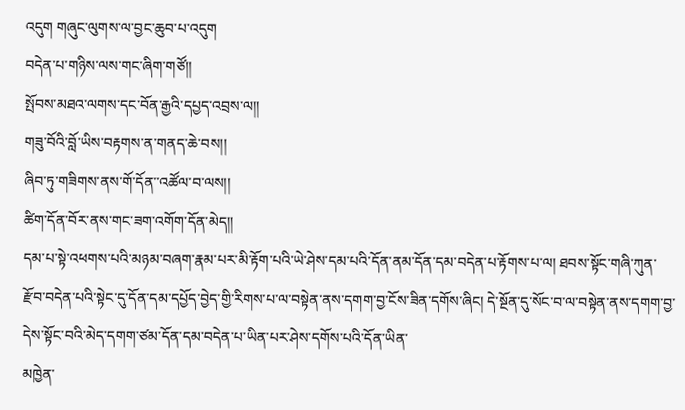འདུག གཞུང་ལུགས་ལ་བྱང་ཆུབ་པ་འདུག
བདེན་པ་གཉིས་ལས་གང་ཞིག་གཙོ།།
སྤོབས་མཐའ་ལགས་དང་བོན་རྒྱའི་དཔྱད་འབྲས་ལ།།
གཟུ་བོའི་བློ་ཡིས་བརྟགས་ན་གནད་ཆེ་བས།།
ཞིབ་ཏུ་གཟིགས་ནས་གོ་དོན་་འཚོལ་བ་ལས།།
ཚིག་དོན་བོར་ནས་གང་ཟག་འགོག་དོན་མེད།།
དམ་པ་སྟེ་འཕགས་པའི་མཉམ་བཞག་རྣམ་པར་མི་རྟོག་པའི་ཡེ་ཤེས་དམ་པའི་དོན་ནམ་དོན་དམ་བདེན་པ་རྟོགས་པ་ལ། ཐབས་སྟོང་གཞི་ཀུན་རྫོབ་བདེན་པའི་སྟེང་དུ་དོན་དམ་དཔྱོད་བྱེད་གྱི་རིགས་པ་ལ་བསྟེན་ནས་དགག་བྱ་ངོས་ཟིན་དགོས་ཞིང། དེ་སྔོན་དུ་སོང་བ་ལ་བསྟེན་ནས་དགག་བྱ་དེས་སྟོང་བའི་མེད་དགག་ཙམ་དོན་དམ་བདེན་པ་ཡིན་པར་ཤེས་དགོས་པའི་དོན་ཡིན་
མཁྱེན་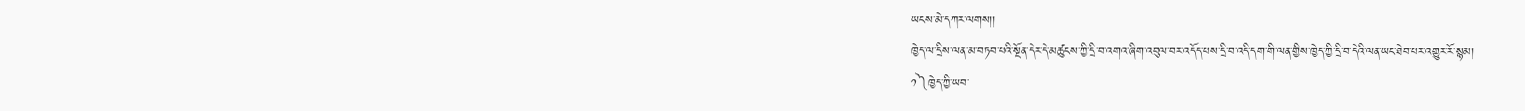ཡངས་མེ་དཀར་ལགས།།
ཁྱེད་ལ་དྲིས་ལན་མ་བཏབ་པའི་སྔོན་དེར་དེ་མཚུངས་ཀྱི་དྲི་བ་འགའ་ཞིག་འབུལ་བར་འདོད་པས་དྲི་བ་འདི་དག་གི་ལན་གྱིས་ཁྱེད་ཀྱི་དྲི་བ་དེའི་ལན་ཡང་ཐེབ་པར་འགྱུར་རོ་སྙམ།
༡༽ཁྱེད་ཀྱི་ཡབ་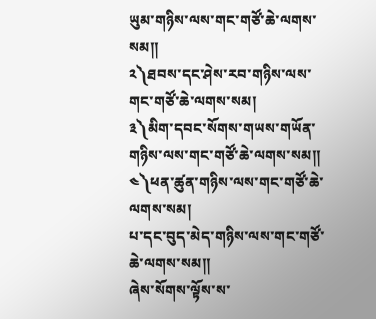ཡུམ་གཉིས་ལས་གང་གཙོ་ཆེ་ལགས་སམ།།
༢༽ཐབས་དང་ཤེས་རབ་གཉིས་ལས་གང་གཙོ་ཆེ་ལགས་སམ།
༣༽མིག་དབང་སོགས་གཡས་གཡོན་གཉིས་ལས་གང་གཙོ་ཆེ་ལགས་སམ།།
༤༽ཕན་ཚུན་གཉིས་ལས་གང་གཙོ་ཆེ་ལགས་སམ།
པ་དང་བུད་མེད་གཉིས་ལས་གང་གཙོ་ཆེ་ལགས་སམ།།
ཞེས་སོགས་ལྟོས་ས་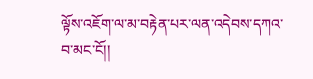ལྟོས་འཇོག་ལ་མ་བརྟེན་པར་ལན་འདེབས་དཀའ་བ་མང་ངོ།།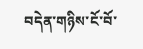བདེན་གཉིས་ངོ་བོ་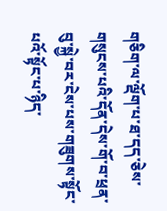གཅིག་ལ་ལྡོག་པ་ཐ་དད་ཅེས་གསུངས་པའི་དོན་དེས་གོ་བ་ཕྲན་བུ་སྐྱེ་བར་ངེས་པས་གཟུགས་སྟོང་པའོ་སྟོང་པ་ཉིད་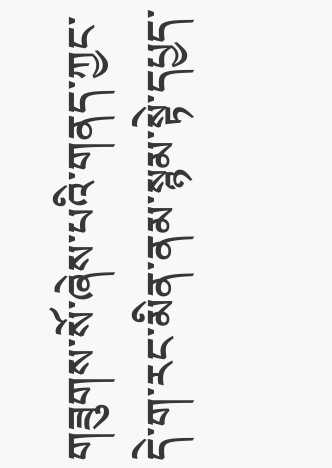གཟུགས་སོ་ཞེས་པའི་གནད་ཀྱང་དེ་ག་རང་མིན་ནམ་སྙམ་སྟེ་དཔྱད་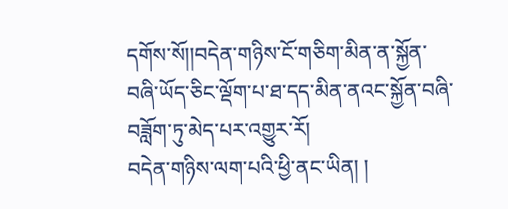དགོས་སོ།།བདེན་གཉིས་ངོ་གཅིག་མིན་ན་སྐྱོན་
བཞི་ཡོད་ཅིང་ལྡོག་པ་ཐ་དད་མིན་ནའང་སྐྱོན་བཞི་བཟློག་ཏུ་མེད་པར་འགྱུར་རོ།
བདེན་གཉིས་ལག་པའི་ཕྱི་ནང་ཡིན། །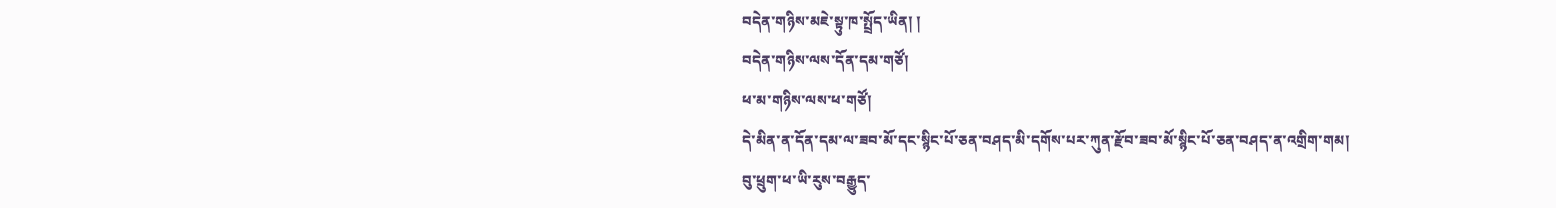བདེན་གཉིས་མཇེ་སྟུ་ཁ་སྤྲོད་ཡིན། །
བདེན་གཉིས་ལས་དོན་དམ་གཙོ།
ཕ་མ་གཉིས་ལས་ཕ་གཙོ།
དེ་མིན་ན་དོན་དམ་ལ་ཟབ་མོ་དང་སྙིང་པོ་ཅན་བཤད་མི་དགོས་པར་ཀུན་རྫོབ་ཟབ་མོ་སྙིང་པོ་ཅན་བཤད་ན་འགྲིག་གམ།
བུ་ཕྲུག་ཕ་ཡི་རུས་བརྒྱུད་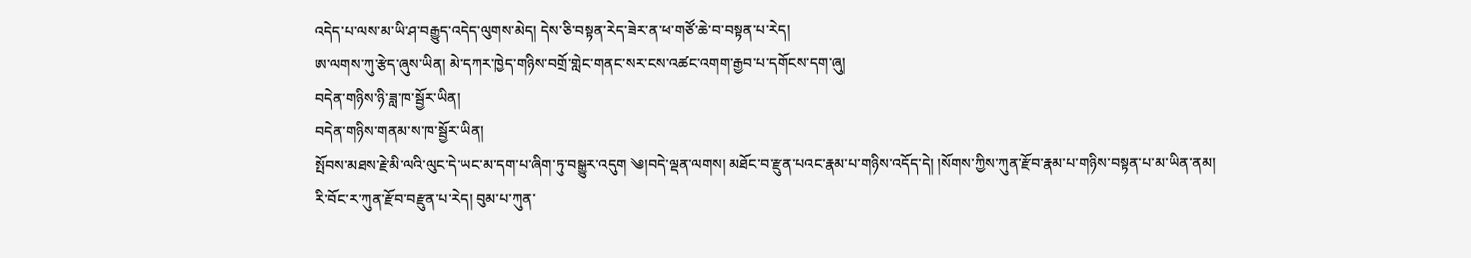འདེད་པ་ལས་མ་ཡི་ཤ་བརྒྱུད་འདེད་ལུགས་མེད། དེས་ཅི་བསྟན་རེད་ཟེར་ན་ཕ་གཙོ་ཆེ་བ་བསྟན་པ་རེད།
ཨ་ལགས་ཀུ་རྩེད་ཞུས་ཡིན། མེ་དཀར་ཁྱེད་གཉིས་བགྲོ་གླེང་གནང་སར་ངས་འཚང་འགག་རྒྱབ་པ་དགོངས་དག་ཞུ།
བདེན་གཉིས་ཉི་ཟླ་ཁ་སྦྱོར་ཡིན།
བདེན་གཉིས་གནམ་ས་ཁ་སྦྱོར་ཡིན།
སྤོབས་མཐས་རྗེ་མི་ལའི་ལུང་དེ་ཡང་མ་དག་པ་ཞིག་ཏུ་བསྒྱུར་འདུག ༄།བདེ་ལྡན་ལགས། མཐོང་བ་རྫུན་པའང་རྣམ་པ་གཉིས་འདོད་དེ། །སོགས་ཀྱིས་ཀུན་རྫོབ་རྣམ་པ་གཉིས་བསྟན་པ་མ་ཡིན་ནམ།
རི་བོང་ར་ཀུན་རྫོབ་བརྫུན་པ་རེད། བུམ་པ་ཀུན་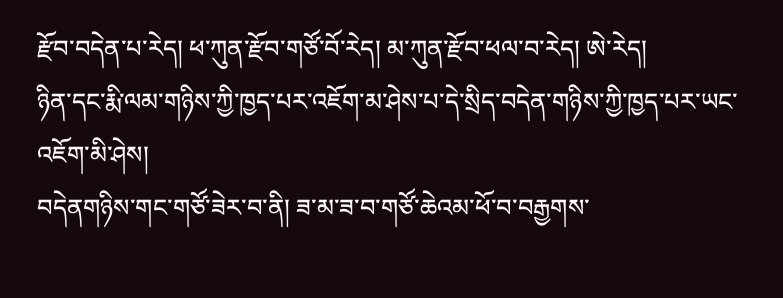རྫོབ་བདེན་པ་རེད། ཕ་ཀུན་རྫོབ་གཙོ་བོ་རེད། མ་ཀུན་རྫོབ་ཕལ་བ་རེད། ཨེ་རེད།
ཉིན་དང་རྨི་ལམ་གཉིས་ཀྱི་ཁྱད་པར་འཇོག་མ་ཤེས་པ་དེ་སྲིད་བདེན་གཉིས་ཀྱི་ཁྱད་པར་ཡང་འཇོག་མི་ཤེས།
བདེནགཉིས་གང་གཙོ་ཟེར་བ་ནི། ཟ་མ་ཟ་བ་གཙོ་ཆེའམ་ཕོ་བ་བརྒྱགས་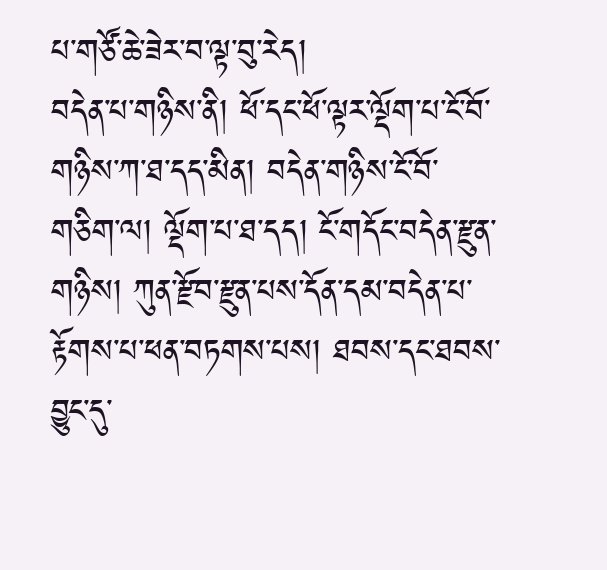པ་གཙོ་ཆེ་ཟེར་བ་ལྟ་བུ་རེད།
བདེན་པ་གཉིས་ནི། ཕོ་དང་ཕོ་ལྟར་ལྡོག་པ་ངོ་བོ་གཉིས་ཀ་ཐ་དད་མིན། བདེན་གཉིས་ངོ་བོ་གཅིག་ལ། ལྡོག་པ་ཐ་དད། ངོ་གདོང་བདེན་རྫུན་གཉིས། ཀུན་རྫོབ་རྫུན་པས་དོན་དམ་བདེན་པ་རྟོགས་པ་ཕན་བཏགས་པས། ཐབས་དང་ཐབས་བྱུང་དུ་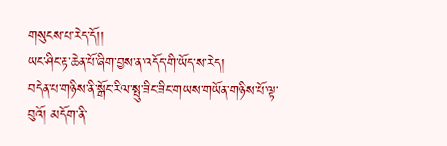གསུངས་པ་རེད་དོ།།
ཡང་ཤིང་རྟ་ཆེན་པོ་ཞིག་བྱས་ན་འདོད་གི་ཡོད་ས་རེད།
བདེན་པ་གཉིས་ནི་སྒོང་རིལ་སྤུ་ཟིང་ཟིང་གཡས་གཡོན་གཉིས་པོ་ལྟ་བུའོ། མདོག་ནི་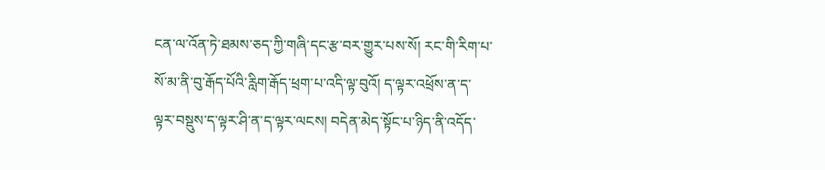ངན་ལ་འོན་ཏེ་ཐམས་ཅད་ཀྱི་གཞི་དང་རྩ་བར་གྱུར་པས་སོ། རང་གི་རིག་པ་སོ་མ་ནི་བུ་རྒོད་པོའི་རླིག་རྒོད་ཕྲག་པ་འདི་ལྟ་བུའོ། ད་ལྟར་འཕྲོས་ན་ད་ལྟར་བསྡུས་ད་ལྟར་ཤི་ན་ད་ལྟར་ལངས། བདེན་མེད་སྟོང་པ་ཉིད་ནི་འདོད་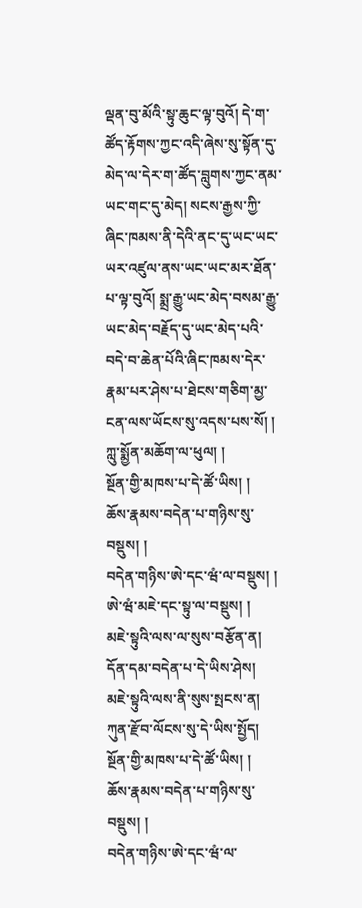ལྡན་བུ་མོའི་སྟུ་ཆུང་ལྟ་བུའོ། དེ་ག་ཚོད་རྟོགས་ཀྱང་འདི་ཞེས་སུ་སྟོན་དུ་མེད་ལ་དེར་ག་ཚོད་བླུགས་ཀྱང་ནམ་ཡང་གང་དུ་མེད། སངས་རྒྱས་ཀྱི་ཞིང་ཁམས་ནི་དེའི་ནང་དུ་ཡང་ཡང་ཡར་འཛུལ་ནས་ཡང་ཡང་མར་ཐོན་པ་ལྟ་བུའོ། སྨྲ་རྒྱུ་ཡང་མེད་བསམ་རྒྱུ་ཡང་མེད་བརྗོད་དུ་ཡང་མེད་པའི་བདེ་བ་ཆེན་པོའི་ཞིང་ཁམས་དེར་རྣམ་པར་ཤེས་པ་ཐེངས་གཅིག་མྱ་ངན་ལས་ཡོངས་སུ་འདས་པས་སོ། ། ཀླུ་སྨྱོན་མཆོག་ལ་ཕུལ། །
སྔོན་གྱི་མཁས་པ་དེ་ཚོ་ཡིས། །
ཆོས་རྣམས་བདེན་པ་གཉིས་སུ་བསྡུས། །
བདེན་གཉིས་ཨེ་དང་ཝཾ་ལ་བསྡུས། །
ཨེ་ཝཾ་མཇེ་དང་སྟུ་ལ་བསྡུས། །
མཇེ་སྟུའི་ལས་ལ་སུས་བརྩོན་ན།
དོན་དམ་བདེན་པ་དེ་ཡིས་ཤེས།
མཇེ་སྟུའི་ལས་ནི་སུས་སྤངས་ན།
ཀུན་རྫོབ་ལོངས་སུ་དེ་ཡིས་སྤྱོད།
སྔོན་གྱི་མཁས་པ་དེ་ཚོ་ཡིས། །
ཆོས་རྣམས་བདེན་པ་གཉིས་སུ་བསྡུས། །
བདེན་གཉིས་ཨེ་དང་ཝཾ་ལ་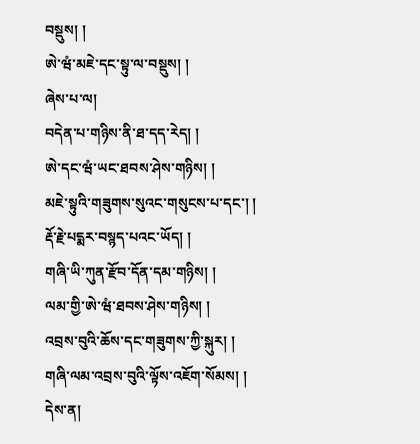བསྡུས། །
ཨེ་ཝཾ་མཇེ་དང་སྟུ་ལ་བསྡུས། །
ཞེས་པ་ལ།
བདེན་པ་གཉིས་ནི་ཐ་དད་རེད། །
ཨེ་དང་ཝཾ་ཡང་ཐབས་ཤེས་གཉིས། །
མཇེ་སྟུའི་གཟུགས་སུའང་གསུངས་པ་དང་། །
རྡོ་རྗེ་པདྨར་བསྙད་པའང་ཡོད། །
གཞི་ཡི་ཀུན་རྫོབ་དོན་དམ་གཉིས། །
ལམ་གྱི་ཨེ་ཝཾ་ཐབས་ཤེས་གཉིས། །
འབྲས་བུའི་ཆོས་དང་གཟུགས་ཀྱི་སྐུར། །
གཞི་ལམ་འབྲས་བུའི་ལྟོས་འཇོག་སོམས། །
དེས་ན།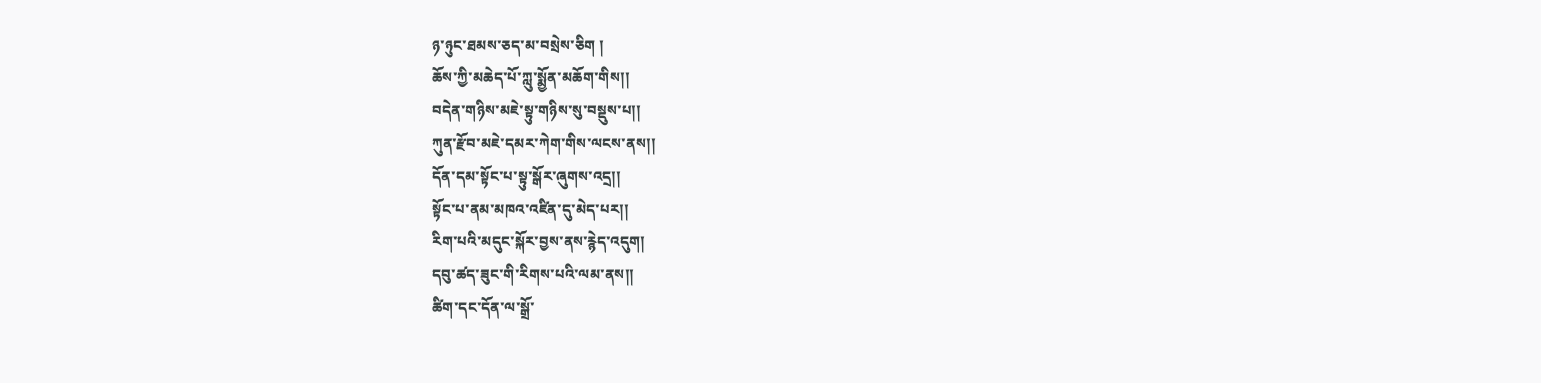ཉ་ཉུང་ཐམས་ཅད་མ་བསྲེས་ཅིག །
ཆོས་ཀྱི་མཆེད་པོ་ཀླུ་སྨྱོན་མཆོག་གིས།།
བདེན་གཉིས་མཇེ་སྟུ་གཉིས་སུ་བསྡུས་པ།།
ཀུན་རྫོབ་མཇེ་དམར་ཀེག་གིས་ལངས་ནས།།
དོན་དམ་སྟོང་པ་སྟུ་སྒོར་ཞུགས་འདྲ།།
སྟོང་པ་ནམ་མཁའ་འཛིན་དུ་མེད་པར།།
རིག་པའི་མདུང་སྐོར་བྱས་ནས་རྙེད་འདུག།
དབུ་ཚད་ཟུང་གི་རིགས་པའི་ལམ་ནས།།
ཚིག་དང་དོན་ལ་སྒྲོ་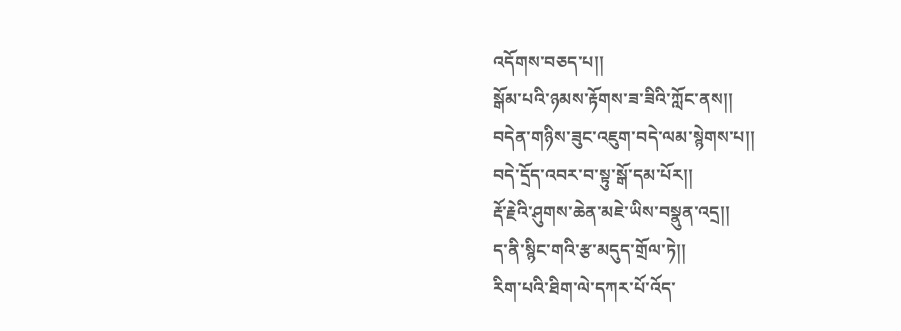འདོགས་བཅད་པ།།
སྒོམ་པའི་ཉམས་རྟོགས་ཟ་ཟིའི་ཀློང་ནས།།
བདེན་གཉིས་ཟུང་འཇུག་བདེ་ལམ་སྙེགས་པ།།
བདེ་དྲོད་འབར་བ་སྟུ་སྒོ་དམ་པོར།།
རྡོ་རྗེའི་ཤུགས་ཆེན་མཇེ་ཡིས་བསྣུན་འདྲ།།
ད་ནི་སྙིང་གའི་རྩ་མདུད་གྲོལ་ཏེ།།
རིག་པའི་ཐིག་ལེ་དཀར་པོ་འོད་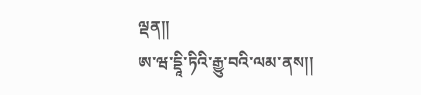ལྡན།།
ཨ་ཝ་དྡཱི་ཏིའི་རྒྱུ་བའི་ལམ་ནས།།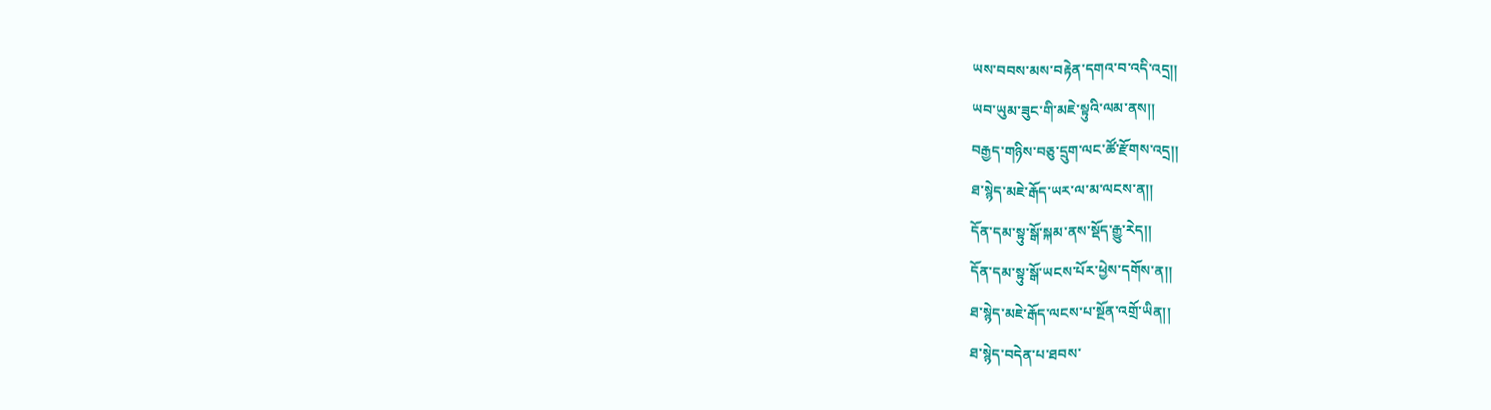ཡས་བབས་མས་བརྟེན་དགའ་བ་འདི་འདྲ།།
ཡབ་ཡུམ་ཟུང་གི་མཇེ་སྟུའི་ལམ་ནས།།
བརྒྱད་གཉིས་བཅུ་དྲུག་ལང་ཚོ་རྫོགས་འདྲ།།
ཐ་སྙེད་མཇེ་རྒོད་ཡར་ལ་མ་ལངས་ན།།
དོན་དམ་སྟུ་སྒོ་སྐམ་ནས་སྡོད་རྒྱུ་རེད།།
དོན་དམ་སྟུ་སྒོ་ཡངས་པོར་ཕྱེས་དགོས་ན།།
ཐ་སྙེད་མཇེ་རྒོད་ལངས་པ་སྔོན་འགྲོ་ཡིན།།
ཐ་སྙེད་བདེན་པ་ཐབས་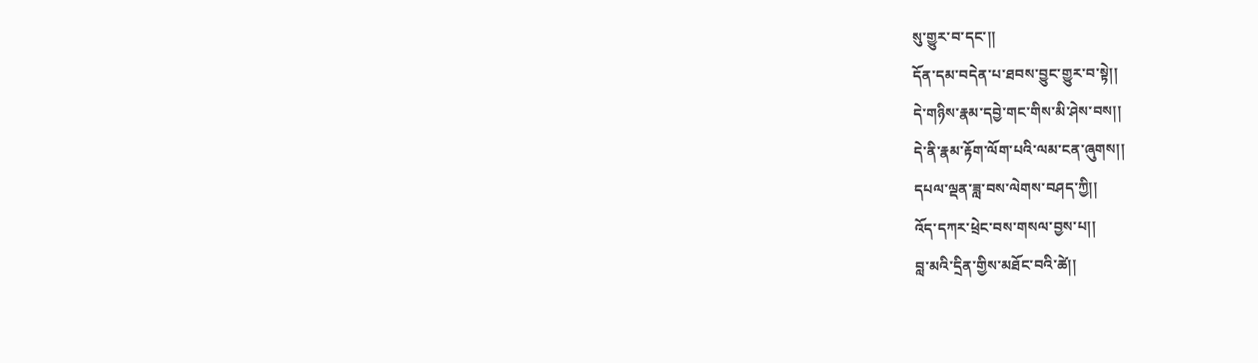སུ་གྱུར་བ་དང་།།
དོན་དམ་བདེན་པ་ཐབས་བྱུང་གྱུར་བ་སྟེ།།
དེ་གཉིས་རྣམ་དབྱེ་གང་གིས་མི་ཤེས་བས།།
དེ་ནི་རྣམ་རྟོག་ལོག་པའི་ལམ་ངན་ཞུགས།།
དཔལ་ལྡན་ཟླ་བས་ལེགས་བཤད་ཀྱི།།
འོད་དཀར་ཕྲེང་བས་གསལ་བྱས་པ།།
བླ་མའི་དྲིན་གྱིས་མཐོང་བའི་ཚེ།།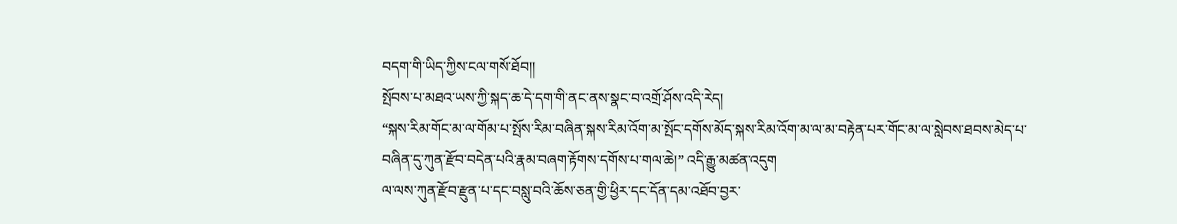བདག་གི་ཡིད་ཀྱིས་ངལ་གསོ་ཐོབ།།
སྤོབས་པ་མཐའ་ཡས་ཀྱི་སྐད་ཆ་དེ་དག་གི་ནང་ནས་སྣང་བ་འགྲོ་ཤོས་འདི་རེད།
“སྐས་རིམ་གོང་མ་ལ་གོམ་པ་སྤོས་རིམ་བཞིན་སྐས་རིམ་འོག་མ་སྤོང་དགོས་མོད་སྐས་རིམ་འོག་མ་ལ་མ་བརྟེན་པར་གོང་མ་ལ་སླེབས་ཐབས་མེད་པ་བཞིན་དུ་ཀུན་རྫོབ་བདེན་པའི་རྣམ་བཞག་རྟོགས་དགོས་པ་གལ་ཆེ།” འདི་རྒྱུ་མཚན་འདུག
ལ་ལས་ཀུན་རྫོབ་རྫུན་པ་དང་བསླུ་བའི་ཆོས་ཅན་གྱི་ཕྱིར་དང་དོན་དམ་འཐོབ་བྱར་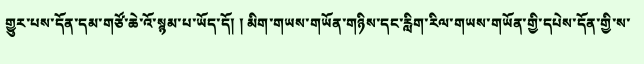གྱུར་པས་དོན་དམ་གཙོ་ཆེ་འོ་སྙམ་པ་ཡོད་དོ། ། མིག་གཡས་གཡོན་གཉིས་དང་རླིག་རིལ་གཡས་གཡོན་གྱི་དཔེས་དོན་གྱི་ས་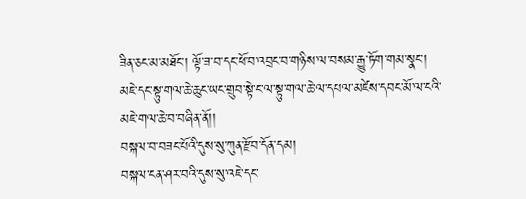ཟིན་ཅང་མ་མཐོང་། ལྟོ་ཟ་བ་དང་ཕོ་བ་འབྲང་བ་གཉིས་ལ་བསམ་རྒྱུ་ཏོག་གམ་སྣང་། མཇེ་དང་སྟུ་གལ་ཆེ་ཆུང་ཡང་གྲུབ་སྟེ་ང་ལ་སྟུ་གལ་ཆེ་ལ་དཔལ་མཛེས་དབང་མོ་ལ་ངའི་མཇེ་གལ་ཆེ་བ་བཞིན་ནོ།།
བསྐལ་བ་བཟང་པོའི་དུས་སུ་ཀུན་རྫོབ་དོན་དམ།
བསྐལ་ངན་ཤར་བའི་དུས་སུ་འཇེ་དང་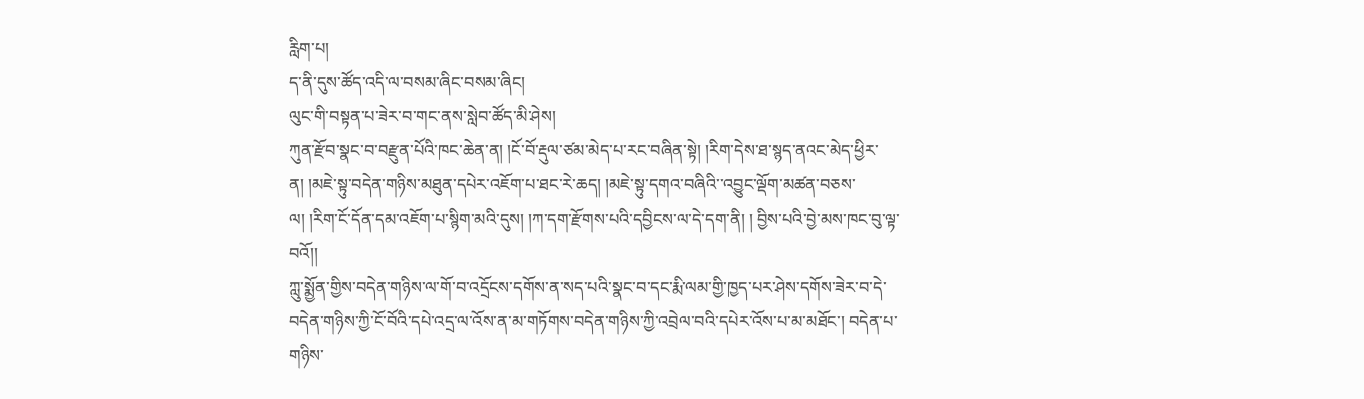རླིག་པ།
ད་ནི་དུས་ཚོད་འདི་ལ་བསམ་ཞིང་བསམ་ཞིང།
ལུང་གི་བསྟན་པ་ཟེར་བ་གང་ནས་སླེབ་ཚོད་མི་ཤེས།
ཀུན་རྫོབ་སྣང་བ་བརྫུན་པོའི་ཁང་ཆེན་ན། །ངོ་བོ་རྡུལ་ཙམ་མེད་པ་རང་བཞིན་སྟེ། །རིག་དེས་ཐ་སྙད་ནའང་མེད་ཕྱིར་ན། །མཇེ་སྟུ་བདེན་གཉིས་མཐུན་དཔེར་འཇོག་པ་ཐང་རེ་ཆད། །མཇེ་སྟུ་དགའ་བཞིའི་་འབྱུང་ལྡོག་མཚན་བཅས་ལ། །རིག་ངོ་དོན་དམ་འཇོག་པ་སྙིག་མའི་དུས། །ཀ་དག་རྫོགས་པའི་དབྱིངས་ལ་དེ་དག་ནི། ། བྱིས་པའི་བྱེ་མས་ཁང་བུ་ལྟ་བའོ།།
ཀླུ་སྨྱོན་གྱིས་བདེན་གཉིས་ལ་གོ་བ་འདྲོངས་དགོས་ན་སད་པའི་སྣང་བ་དང་རྨི་ལམ་གྱི་ཁྱད་པར་ཤེས་དགོས་ཟེར་བ་དེ་བདེན་གཉིས་ཀྱི་ངོ་བོའི་དཔེ་འདྲ་ལ་འོས་ན་མ་གཏོགས་བདེན་གཉིས་ཀྱི་འབྲེལ་བའི་དཔེར་འོས་པ་མ་མཐོང་། བདེན་པ་གཉིས་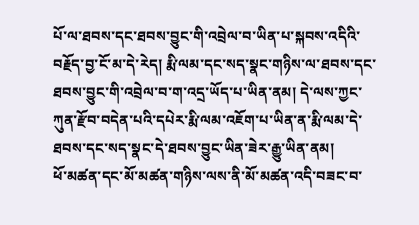པོ་ལ་ཐབས་དང་ཐབས་བྱུང་གི་འབྲེལ་བ་ཡིན་པ་སྐབས་འདིའི་བརྗོད་བྱ་ངོ་མ་དེ་རེད། རྨི་ལམ་དང་སད་སྣང་གཉིས་ལ་ཐབས་དང་ཐབས་བྱུང་གི་འབྲེལ་བ་ག་འདྲ་ཡོད་པ་ཡིན་ནམ། དེ་ལས་ཀྱང་ཀུན་རྫོབ་བདེན་པའི་དཔེར་རྨི་ལམ་འཇོག་པ་ཡིན་ན་རྨི་ལམ་དེ་ཐབས་དང་སད་སྣང་དེ་ཐབས་བྱུང་ཡིན་ཟེར་རྒྱུ་ཡིན་ནམ།
ཕོ་མཚན་དང་མོ་མཚན་གཉིས་ལས་ནི་མོ་མཚན་འདི་བཟང་བ་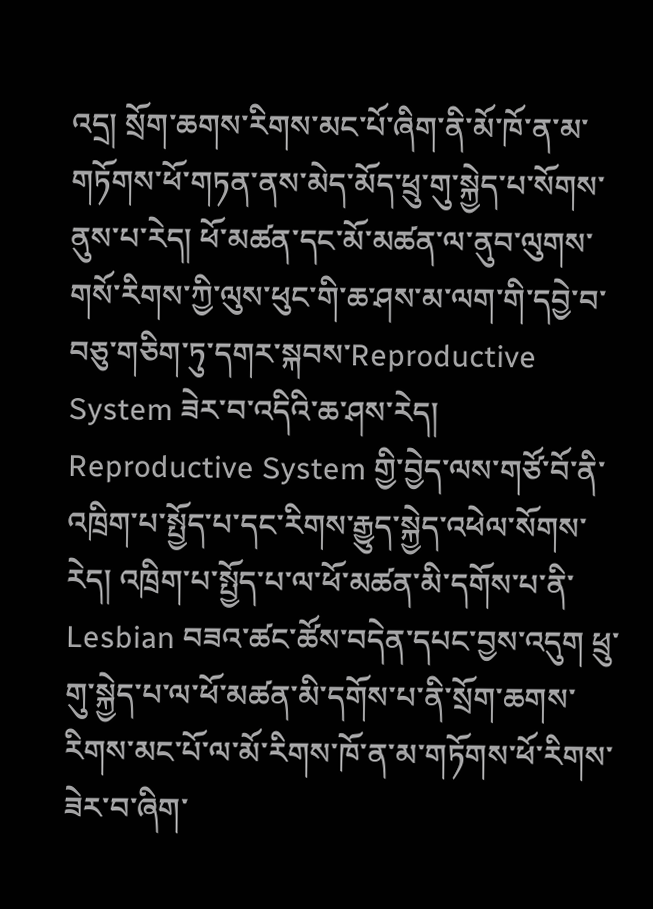འདྲ། སྲོག་ཆགས་རིགས་མང་པོ་ཞིག་ནི་མོ་ཁོ་ན་མ་གཏོགས་ཕོ་གཏན་ནས་མེད་མོད་ཕྲུ་གུ་སྐྱེད་པ་སོགས་ནུས་པ་རེད། ཕོ་མཚན་དང་མོ་མཚན་ལ་ནུབ་ལུགས་གསོ་རིགས་ཀྱི་ལུས་ཕུང་གི་ཆ་ཤས་མ་ལག་གི་དབྱེ་བ་བཅུ་གཅིག་ཏུ་དགར་སྐབས་Reproductive System ཟེར་བ་འདིའི་ཆ་ཤས་རེད། Reproductive System གྱི་བྱེད་ལས་གཙོ་བོ་ནི་འཁྲིག་པ་སྤྱོད་པ་དང་རིགས་རྒྱུད་སྐྱེད་འཕེལ་སོགས་རེད། འཁྲིག་པ་སྤྱོད་པ་ལ་ཕོ་མཚན་མི་དགོས་པ་ནི་ Lesbian བཟའ་ཚང་ཚོས་བདེན་དཔང་བྱས་འདུག ཕྲུ་གུ་སྐྱེད་པ་ལ་ཕོ་མཚན་མི་དགོས་པ་ནི་སྲོག་ཆགས་རིགས་མང་པོ་ལ་མོ་རིགས་ཁོ་ན་མ་གཏོགས་ཕོ་རིགས་ཟེར་བ་ཞིག་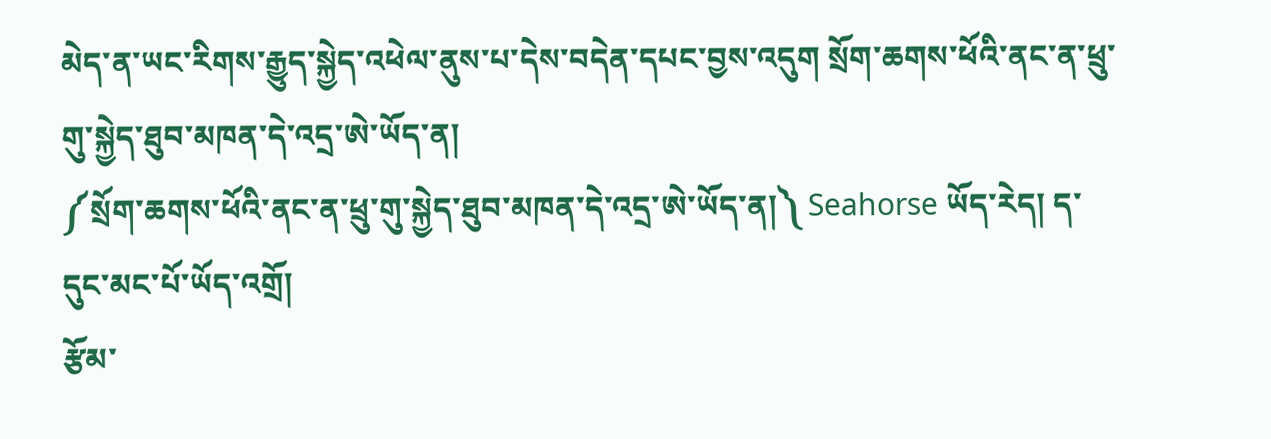མེད་ན་ཡང་རིགས་རྒྱུད་སྐྱེད་འཕེལ་ནུས་པ་དེས་བདེན་དཔང་བྱས་འདུག སྲོག་ཆགས་ཕོའི་ནང་ན་ཕྲུ་གུ་སྐྱེད་ཐུབ་མཁན་དེ་འདྲ་ཨེ་ཡོད་ན།
༼སྲོག་ཆགས་ཕོའི་ནང་ན་ཕྲུ་གུ་སྐྱེད་ཐུབ་མཁན་དེ་འདྲ་ཨེ་ཡོད་ན།༽ Seahorse ཡོད་རེད། ད་དུང་མང་པོ་ཡོད་འགྲོ།
རྩོམ་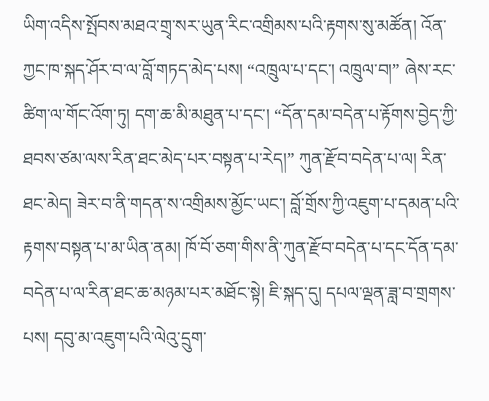ཡིག་འདིས་སྤོབས་མཐའ་གྲྭ་སར་ཡུན་རིང་འགྲིམས་པའི་རྟགས་སུ་མཚོན། འོན་ཀྱང་ཁ་སྐད་ཤོར་བ་ལ་བློ་གཏད་མེད་པས། “འཁྲུལ་པ་དང་། འཁྲུལ་བ།” ཞེས་རང་ཚིག་ལ་གོང་འོག་ཏུ། དག་ཆ་མི་མཐུན་པ་དང་། “དོན་དམ་བདེན་པ་རྟོགས་བྱེད་ཀྱི་ཐབས་ཙམ་ལས་རིན་ཐང་མེད་པར་བསྟན་པ་རེད།” ཀུན་རྫོབ་བདེན་པ་ལ། རིན་ཐང་མེད། ཟེར་བ་ནི་གདན་ས་འགྲིམས་མྱོང་ཡང་། བློ་གྲོས་ཀྱི་འཇུག་པ་དམན་པའི་རྟགས་བསྟན་པ་མ་ཡིན་ནམ། ཁོ་བོ་ཅག་གིས་ནི་ཀུན་རྫོབ་བདེན་པ་དང་དོན་དམ་བདེན་པ་ལ་རིན་ཐང་ཆ་མཉམ་པར་མཐོང་སྟེ། ཇི་སྐད་དུ། དཔལ་ལྡན་ཟླ་བ་གྲགས་པས། དབུ་མ་འཇུག་པའི་ལེའུ་དྲུག་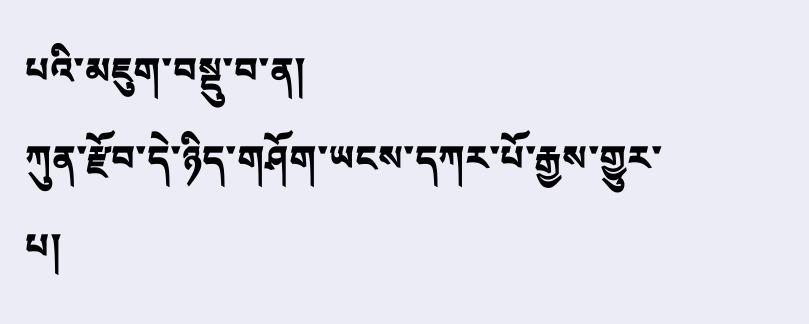པའི་མཇུག་བསྡུ་བ་ན།
ཀུན་རྫོབ་དེ་ཉིད་གཤོག་ཡངས་དཀར་པོ་རྒྱས་གྱུར་པ།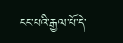ངང་པའི་རྒྱལ་པོ་དེ་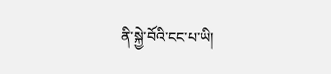ནི་སྐྱེ་བོའི་ངང་པ་ཡི།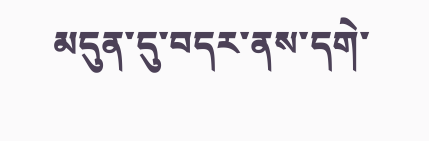མདུན་དུ་བདར་ནས་དགེ་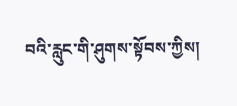བའི་རླུང་གི་ཤུགས་སྟོབས་ཀྱིས།